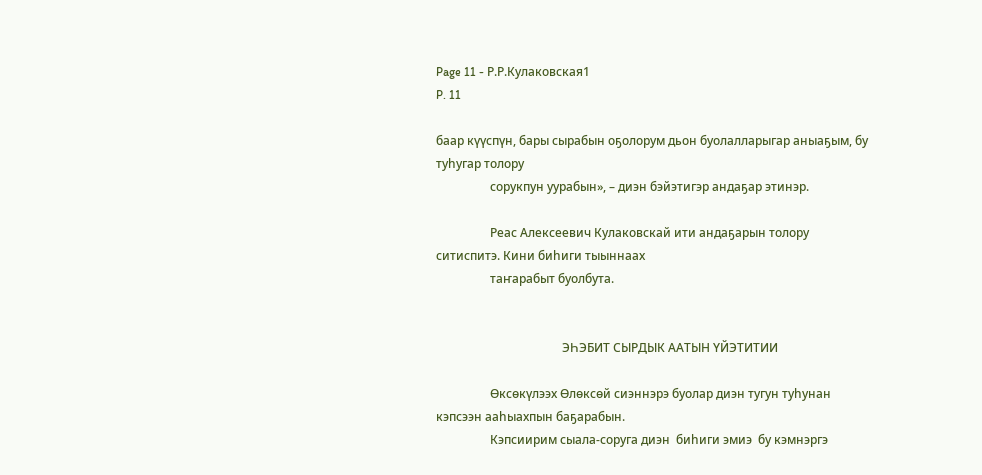Page 11 - Р.Р.Кулаковская1
P. 11

баар күүспүн, бары сырабын оҕолорум дьон буолалларыгар аныаҕым, бу туһугар толору
                  сорукпун уурабын», – диэн бэйэтигэр андаҕар этинэр.

                  Реас Алексеевич Кулаковскай ити андаҕарын толору ситиспитэ. Кини биһиги тыыннаах
                  таҥарабыт буолбута.


                                          ЭҺЭБИТ СЫРДЫК ААТЫН ҮЙЭТИТИИ

                  Өксөкүлээх Өлөксөй сиэннэрэ буолар диэн тугун туһунан кэпсээн ааһыахпын баҕарабын.
                  Кэпсиирим сыала-соруга диэн  биһиги эмиэ  бу кэмнэргэ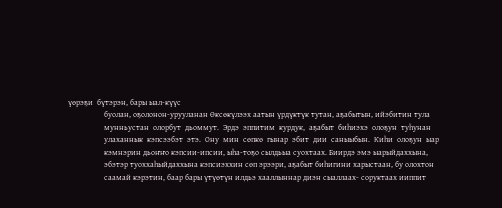үөрэҕи  бүтэрэн, бары ыал-күүс
                  буолан, оҕолонон-урууланан Өксөкүлээх аатын үрдүктүк тутан, аҕабытын, ийэбитин тула
                  мунньустан  олорбут  дьоммут.  Эрдэ  эппитим  курдук,  аҕабыт  биһиэхэ  олоҕун  туһунан
                  улаханнык  кэпсээбэт  этэ.  Ону  мин  сөпкө  гынар  эбит  дии  саныыбын.  Киһи  олоҕун  ыар
                  кэмнэрин дьоҥҥо кэпсии-ипсии, ыһа-тоҕо сылдьыа суохтаах. Биирдэ эмэ ыарыйдаххына,
                  эбэтэр туоххаһыйдаххына кэпсиэххин сөп эрээри, аҕабыт биһигини харыстаан, бу олохтон
                  саамай кэрэтин, баар бары үтүөтүн илдьэ хааллыннар диэн сыаллаах- соруктаах ииппит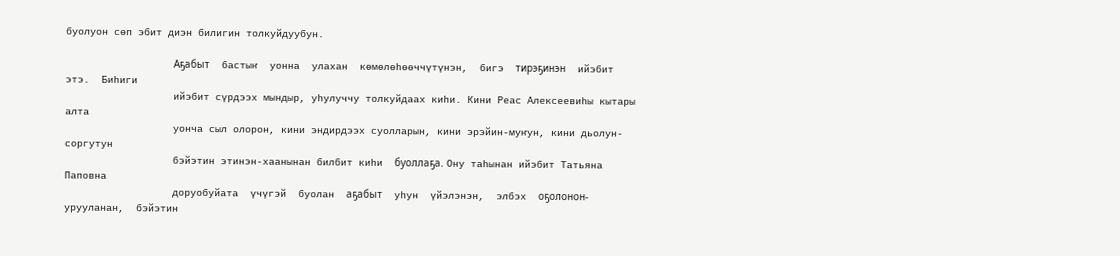буолуон сөп эбит диэн билигин толкуйдуубун.

                  Аҕабыт  бастыҥ  уонна  улахан  көмөлөһөөччүтүнэн,  бигэ  тирэҕинэн  ийэбит  этэ.  Биһиги
                  ийэбит сүрдээх мындыр, уһулуччу толкуйдаах киһи. Кини Реас Алексеевиһы кытары алта
                  уонча сыл олорон, кини эндирдээх суолларын, кини эрэйин-муҥун, кини дьолун-соргутун
                  бэйэтин этинэн-хаанынан билбит киһи  буоллаҕа. Ону таһынан ийэбит Татьяна Паповна
                  доруобуйата  үчүгэй  буолан  аҕабыт  уһун  үйэлэнэн,  элбэх  оҕолонон-урууланан,  бэйэтин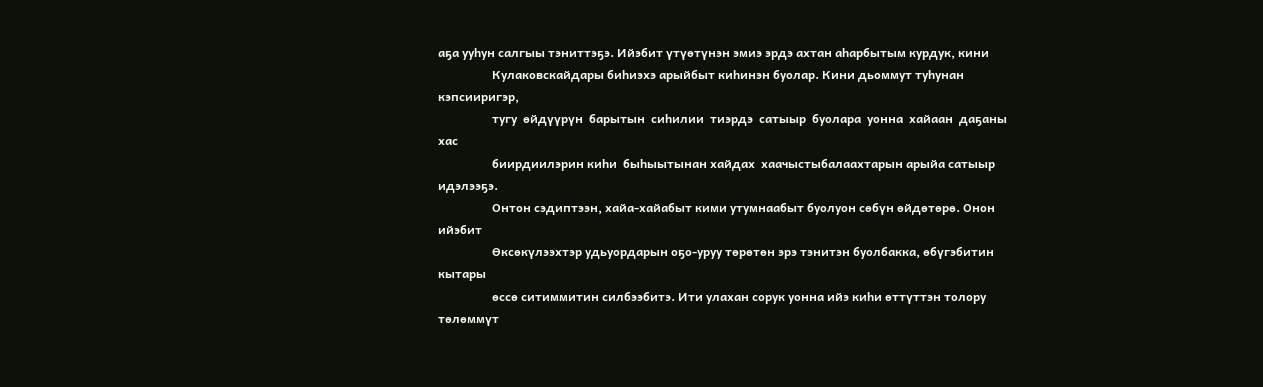аҕа ууһун салгыы тэниттэҕэ. Ийэбит үтүөтүнэн эмиэ эрдэ ахтан аһарбытым курдук, кини
                  Кулаковскайдары биһиэхэ арыйбыт киһинэн буолар. Кини дьоммут туһунан кэпсииригэр,
                  тугу  өйдүүрүн  барытын  сиһилии  тиэрдэ  сатыыр  буолара  уонна  хайаан  даҕаны  хас
                  биирдиилэрин киһи  быһыытынан хайдах  хаачыстыбалаахтарын арыйа сатыыр идэлээҕэ.
                  Онтон сэдиптээн, хайа-хайабыт кими утумнаабыт буолуон сөбүн өйдөтөрө. Онон ийэбит
                  Өксөкүлээхтэр удьуордарын оҕо-уруу төрөтөн эрэ тэнитэн буолбакка, өбүгэбитин кытары
                  өссө ситиммитин силбээбитэ. Ити улахан сорук уонна ийэ киһи өттүттэн толору төлөммүт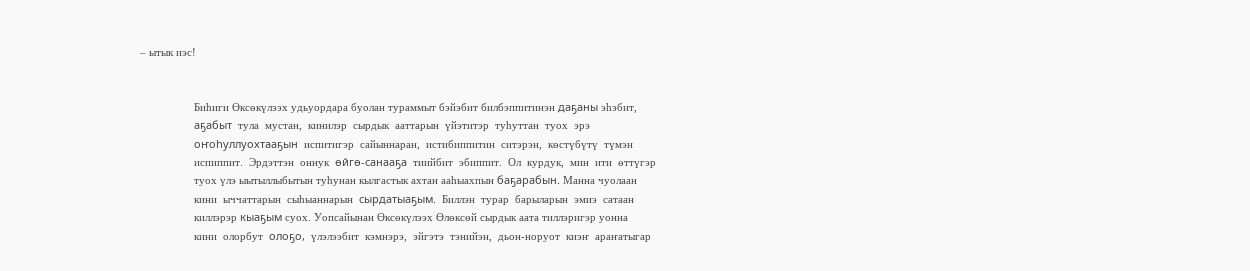– ытык иэс!


                  Биһиги Өксөкүлээх удьуордара буолан тураммыт бэйэбит билбэппитинэн даҕаны эһэбит,
                  аҕабыт  тула  мустан,  кинилэр  сырдык  ааттарын  үйэтитэр  туһуттан  туох  эрэ
                  оҥоһуллуохтааҕын  испитигэр  сайыннаран,  истибиппитин  ситэрэн,  көстүбүтү  түмэн
                  испиппит.  Эрдэттэн  оннук  өйгө-санааҕа  тиийбит  эбиппит.  Ол  курдук,  мин  ити  өттүгэр
                  туох үлэ ыытыллыбытын туһунан кылгастык ахтан ааһыахпын баҕарабын. Манна чуолаан
                  кини  ыччаттарын  сыһыаннарын  сырдатыаҕым.  Биллэн  турар  барыларын  эмиэ  сатаан
                  киллэрэр кыаҕым суох. Уопсайынан Өксөкүлээх Өлөксөй сырдык аата тиллэригэр уонна
                  кини  олорбут  олоҕо,  үлэлээбит  кэмнэрэ,  эйгэтэ  тэнийэн,  дьон-норуот  киэҥ  араҥатыгар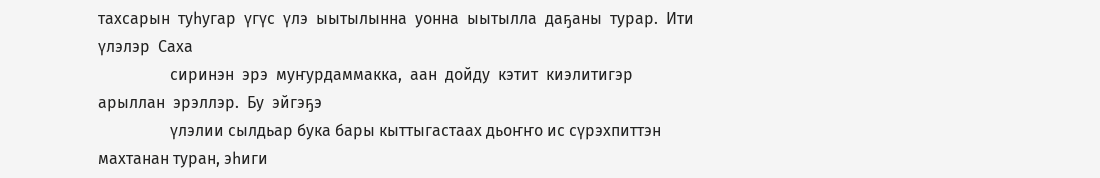тахсарын  туһугар  үгүс  үлэ  ыытылынна  уонна  ыытылла  даҕаны  турар.  Ити  үлэлэр  Саха
                  сиринэн  эрэ  муҥурдаммакка,  аан  дойду  кэтит  киэлитигэр  арыллан  эрэллэр.  Бу  эйгэҕэ
                  үлэлии сылдьар бука бары кыттыгастаах дьоҥҥо ис сүрэхпиттэн махтанан туран, эһиги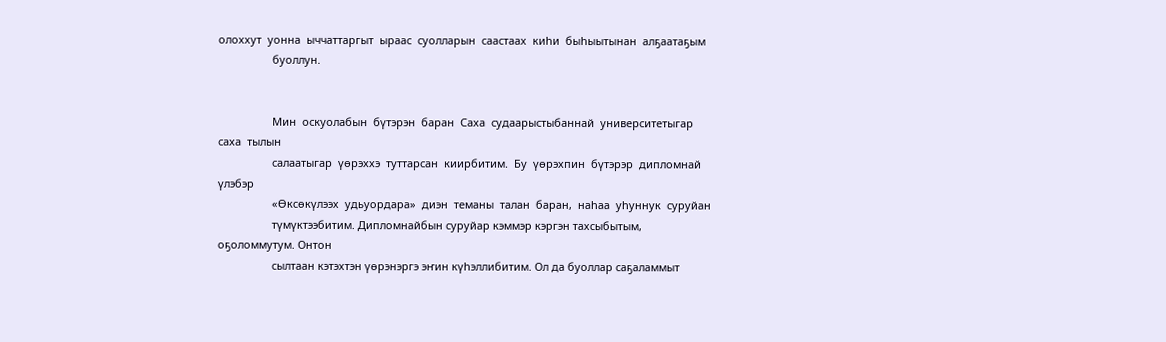олоххут  уонна  ыччаттаргыт  ыраас  суолларын  саастаах  киһи  быһыытынан  алҕаатаҕым
                  буоллун.


                  Мин  оскуолабын  бүтэрэн  баран  Саха  судаарыстыбаннай  университетыгар  саха  тылын
                  салаатыгар  үөрэххэ  туттарсан  киирбитим.  Бу  үөрэхпин  бүтэрэр  дипломнай  үлэбэр
                  «Өксөкүлээх  удьуордара»  диэн  теманы  талан  баран,  наһаа  уһуннук  суруйан
                  түмүктээбитим. Дипломнайбын суруйар кэммэр кэргэн тахсыбытым, оҕоломмутум. Онтон
                  сылтаан кэтэхтэн үөрэнэргэ эҥин күһэллибитим. Ол да буоллар саҕаламмыт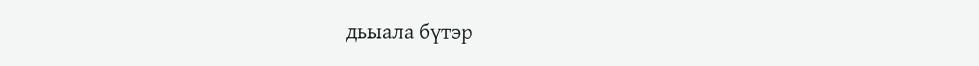дьыала бүтэр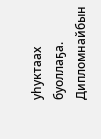уһуктаах  буоллаҕа.  Дипломнайбын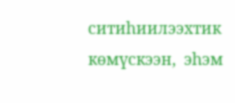ситиһиилээхтик  көмүскээн,  эһэм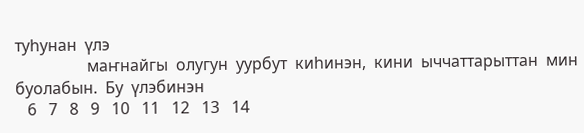туһунан  үлэ
                  маҥнайгы  олугун  уурбут  киһинэн,  кини  ыччаттарыттан  мин  буолабын.  Бу  үлэбинэн
   6   7   8   9   10   11   12   13   14